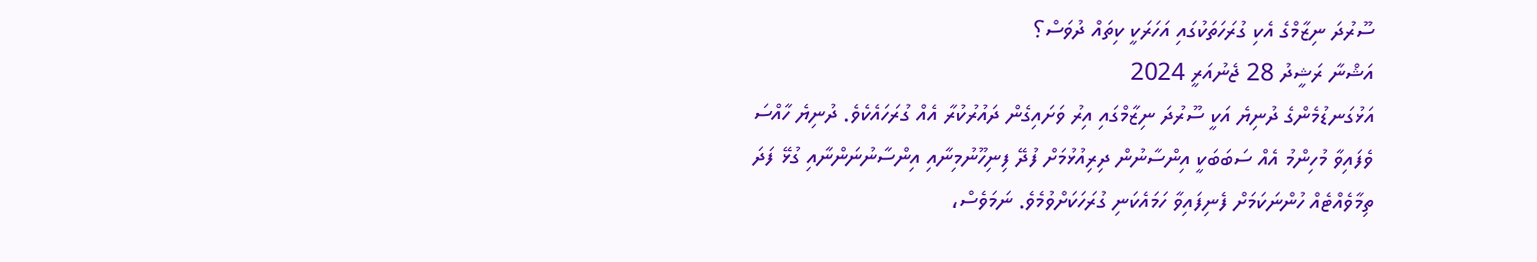ސޫރުދަ ނިޒާމްގެ އެކި ގުރަހަތަކުގައި އަހަރަކީ ކިތައް ދުވަސް؟
އަޝްނާ ރަޝީދު 28 ޖެނުއަރީ 2024
އަޅުގަނޑުމެންގެ ދުނިޔެ އަކީ ސޫރުދަ ނިޒާމްގައި އިރު ވަށައިގެން ދައުރުކުރާ އެއް ގުރަހައެކެވެ. ދުނިޔެ ހާއްސަ ވެފައިވާ މުހިންމު އެއް ސަބަބަކީ އިންސާނުން ދިރިއުޅުމަށް ފުދޭ ފިނިހޫނުމިނާއި އިންސާނުނަންނާއި ގުޅޭ ފަދަ ތިމާވެއްޓެއް ހުންނަކަމަށް ފެނިފައިވާ ހަމައެކަނި ގުރަހަކަށްވުމެވެ. ނަމަވެސް،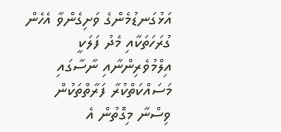އަޅުގަނޑުމެންގެ ވަށިގެންވާ އެހެން ގުރަހަތަކާއި މެދު ފަލަކީ އިލްމުވެރިންނާއި ނާސާގައި މަސައްކަތްކުރާ ފަރާތްތަކުން ވިސްނާ މިގޮތުން އެ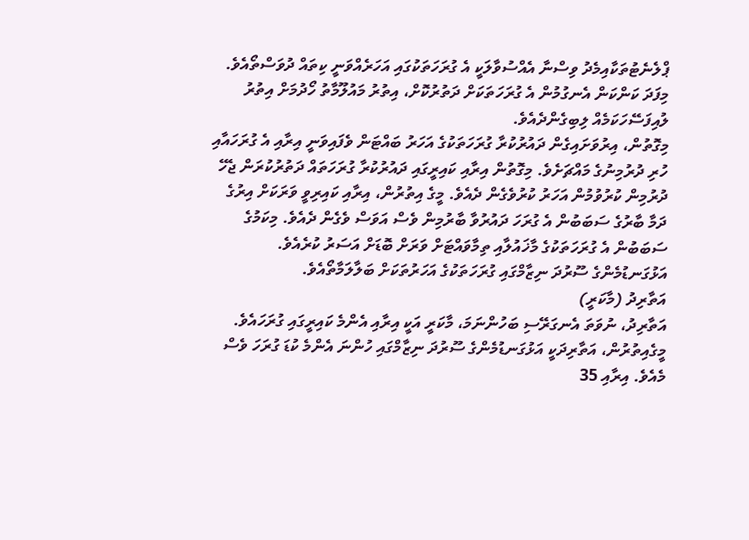ޕްލެނެޓުތަކާއިމެދު ވިސްނާ އެއްސުވާލަކީ އެ ގުރަހަތަކުގައި އަހަރެއްވަނީ ކިތައް ދުވަސްތޯއެވެ. މިފަދަ ކަންކަން އެނގުމުން އެ ގުރަހަތަކަށް ދަތުރުކޮށް، އިތުރު މައުލޫމާތު ހޯދުމަށް އިތުރު ލުއިފަސޭހަކަމެއް ލިބިގެންދެއެވެ.
މިގޮތުން، އިރުވަށައިގެން ދައުރުކުރާ ގުރަހަތަކުގެ އަހަރު ބައްޓަން ވެފައިވަނީ އިރާއި އެ ގުރަހައާއި ހުރި ދުރުމިނުގެ މައްޗަށެވެ. މިގޮތުން އިރާއި ކައިރީގައި ދައުރުކުރާ ގުރަހަތައް ދަތުރުކުރަން ޖެހޭ ދުރުމިން ކުރުވުމުން އަހަރު ކުރުވެގެން ދެއެވެ. މީގެ އިތުރުން، އިރާއި ކައިރިވީ ވަރަކަށް އިރުގެ ދަމާ ބާރުގެ ސަބަބުން އެ ގުރަހަ ދައުރުވާ ބާރުމިން ވެސް އަވަސް ވެގެން ދެއެވެ. މިކަމުގެ ސަބަބުން އެ ގުރަހަތަކުގެ މާޚައުލާއި ތިމާވައްޓަށް ވަރަށް ބޮޑަށް އަސަރު ކުރެއެވެ. އަޅުގަނޑުމެންގެ ސޫރުދަ ނިޒާމްގައި ގުރަހަތަކުގެ އަހަރުތަކަށް ބަލާލަމާތޯއެވެ.
އަތާރިދު (މާކަރީ)
އަތާރިދު، ނުވަތަ އެނގަރޭސި ބަހުންނަމަ، މާކަރީ އަކީ އިރާއި އެންމެ ކައިރީގައި ގުރަހައެވެ. މީގެއިތުރުން، އަތާރިދަކީ އަޅުގަނޑުމެންގެ ސޫރުދަ ނިޒާމްގައި ހުންނަ އެންމެ ކުޑަ ގުރަހަ ވެސް މެއެވެ. އިރާއި 35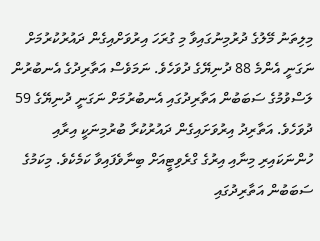މިލިތަނު މޭލުގެ ދުރުމިނުގައިވާ މި ގުރަހަ އިރުވަށްއިގެން ދައުރުކުރުމަށް ނަގަނީ އެންމެ 88 ދުނިޔޭގެ ދުވަހެވެ. ނަމަވެސް އަތާރިދުގެ އެނބުރުން ލަސްވުމުގެ ސަބަބުން އަތާރިދުގައި އެނބުރުމަށް ނަގަނީ ދުނިޔޭގެ 59 ދުވަހެވެ. އަތާރިދު އިރުވަށައިގެން ދައުރުކުރާ ބުރުމިނަކީ އިރާއި ހުންނަކައިރި މިނާއި އިރުގެ ގްރެވިޓީއަށް ބިނާވެފައިވާ ކަމެކެވެ. މިކަމުގެ ސަބަބުން އަތާރިދުގައި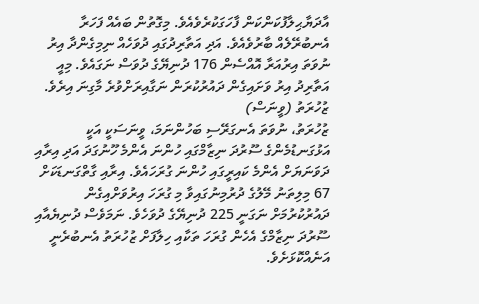އާދަޔާޙިލާފުކަންކަން ފާހަގަކުރެވެއެވެ. މިގޮތުން ބައެއް ފަހަރާ އެނބުރޭލެއް ބާރުވެއެވެ. އަދި އަތާރިދުގައި ދުވަހެއް ނިމިގެންދާ އިރު ނުވަތަ އިރުއަރާ އޮއްސެން 176 ދުނިޔޭގެ ދުވަސް ނަގައެވެ. މިއީ އަތާރިދު އިރު ވަށައިގެން ދައުރުކުރަން ނަގާއިރަށްވުރެ މާގިނަ އިރެވެ.
ޒުހުރަތު (ވީނަސް)
ޒުހުރަތު، ނުވަތަ އެނގަރޭސި ބަހުންނަމަ، ވީނަސަކީ އަކީ އަޅުގަނޑުމެންގެ ސޫރުދަ ނިޒާމްގައި ހުންނަ އެންމެ ހޫނުގަދަ އަދި އިރާއި ދަވަނަޔަށް އެންމެ ކައިރީގައި ހުންނަ ގުރަހައެވެ. އިރާއި ގާތްގަނޑަކަށް 67 މިލިތަނު މޭލުގެ ދުރުމިނުގައިވާ މި ގުރަހަ އިރުވަށްއިގެން ދައުރުކުރުމަށް ނަގަނީ 225 ދުނިޔޭގެ ދުވަހެވެ. ނަމަވެސް ދުނިޔެއާއި ސޫރުދަ ނިޒާމްގެ އެހެން ގުރަހަ ތަކާއި ހިލާފަށް ޒުހުރަތު އެނބުރެނީ އަނެއްކޮޅަށެވެ.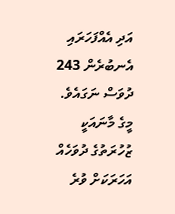އަދި އެއްފަހަރައި އެނބުރެން 243 ދުވަސް ނަގައެވެ. މީގެ މާނައަކީ ޒުހުރަތުގެ ދުވަހެއް އަހަރަކަށް ވުރެ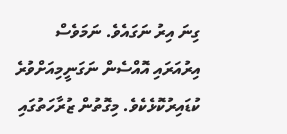ގިނަ އިރު ނަގައެވެ. ނަމަވެސް އިރުއަރައި އޮއްސެން ނަގަނީމިއަށްވުރެ ކުޑައިރުކޮޅެކެވެ. މިގޮތުން ޒުރާހަތުގައި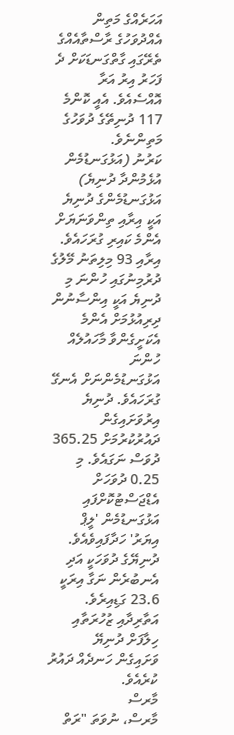އަހަރެއްގެ މަތިން އެއްދުވަހުގެ ރާސްތާއެއްގެ ތެރޭގައި ގާތްގަނޑަކަށް ދެ ފަހަރު އިރު އަރާ އޮއްސެއެވެ. އެއީ ކޮންމެ 117 ދުނިތޭގެ ދުވަހުގެ މަތިންނެވެ.
ކަރުނު (އަޅުގަނޑުމެން އުޅެމުންދާ ދުނިޔެ)
އަޅުގަނޑުމެންގެ ދުނިޔެ އަކީ އިރާއި ތިންވަނަޔަށް އެންމެ ކައިރި ގުރަހައެވެ. އިރާއި 93 މިލިތަނު މޭލުގެ ދުރުމިނުގައި ހުންނަ މި ދުނިޔެ އަކީ އިންސާނުން ދިރިއުޅުމަށް އެންމެ އެކަށީގެންވާ މާހައުލެއް ހުންނަ އަޅުގަނޑުމެންނަށް އެނގޭ ގުރަހައެވެ. ދުނިޔެ އިރުވަށައިގެން ދައުރުކުރުމަށް 365.25 ދުވަސް ނަގައެވެ. މި 0.25 ދުވަހަށް އެޑްޖަސްޓުކޮށްފައި އަޅުގަނޑުމެން 'ލީޕް އިޔަރު' ހަދާފައިވެއެވެ. ދުނިޔޭގެ ދުވަހަކީ އަދި އެނބުރެން ނަގާ އިރަކީ 23.6 ގަޑިއިރެވެ. އަތާރިދާއި ޒުހުރަތާއި ހިލާފަށް ދުނިޔޭ ވަށައިގެން ހަނދެއް ދައުރު ކުރެއެވެ.
މާރސް
މާރސް، ނުވަތަ "ރަތް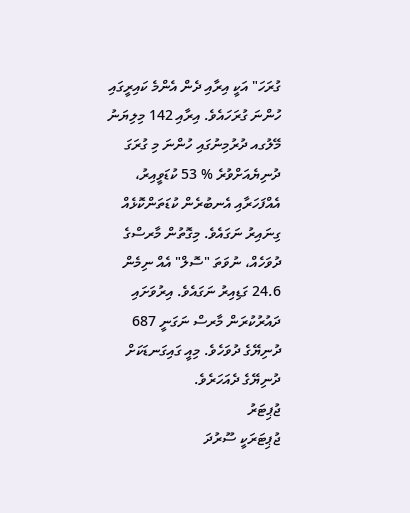ގުރަހަ" އަކީ އިރާއި ދެން އެންމެ ކައިރީގައި ހުންނަ ގުރަހައެވެ. އިރާއި 142 މިލިޔަނު މޭލުގއ ދުރުމިނުގައި ހުންނަ މި ގުރަގަ ދުނިޔެއަށްވުރެ % 53 ކުޑަވީއިރު، އެއްފަހަރާއި އެނބުރެން ކުޑަތަންކޮޅެއް ގިނައިރު ނަގައެވެ. މިގޮތުން މާރސްގެ ދުވަހެއް، ނުވަތަ "ސޮލް" އެއް ނިމެން 24.6 ގަޑިއިރު ނަގައެވެ. އިރުވަށައި ދައުރުކުރަން މާރސް ނަގަނީ 687 ދުނިޔޭގެ ދުވަހެވެ. މިއީ ގައިގަނޑަކަށް ދުނިޔޭގެ ދެއަހަރެވެ.
ޖުޕިޓަރު
ޖުޕިޓަރަކީ ސޫރުދަ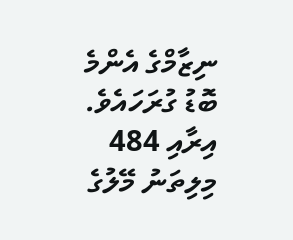ނިޒާމްގެ އެންމެ ބޮޑު ގުރަހައެވެ. އިރާއި 484 މިލިތަނު މޭލުގެ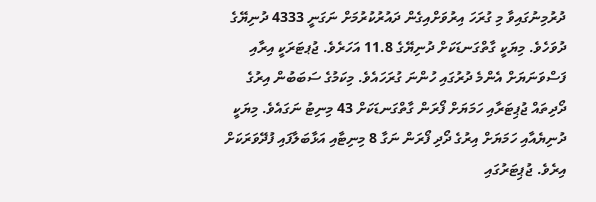ދުރުމިނުގައިވާ މި ގުރަހަ އިރުވަށްއިގެން ދައުރުކުރުމަށް ނަގަނީ 4333 ދުނިޔޭގެ ދުވަހެވެ. މިޔަކީ ގާތްގަނޑަކަށް ދުނިޔޭގެ 11.8 އަހަރެވެ. ޖުޕޓަރަކީ އިރާއި ފަސްވަނަޔަށް އެންމެ ދުރުގައި ހުންނަ ގުރަހައެވެ. މިކަމުގެ ސަބަބުން އިރުގެ ދޯދިތައް ޖުޕިޓަރާއި ހަމަޔަށް ފޯރަން ގާތްގަނޑަކަށް 43 މިނިޓު ނަގައެވެ. މިޔަކީ ދުނިޔެއާއި ހަމަޔަށް އިރުގެ ދޯދި ފޯރަން ނަގާ 8 މިނިޓާއި އަޅާބަލާފައި ފުދޭވަރަކަށް އިރެވެ. ޖުޕިޓަރުގައި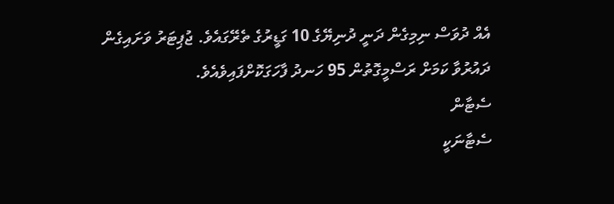އެއް ދުވަސް ނިމިގެން ދަނީ ދުނިޔޭގެ 10 ގަޑީރުގެ ތެރޭގައެވެ. ޖުޕިޓަރު ވަށައިގެން ދައުރުވާ ކަމަށް ރަސްމީގޮތުން 95 ހަނދު ފާހަގަކޮށްފައިވެއެވެ.
ސެޓާން
ސެޓާނަކީ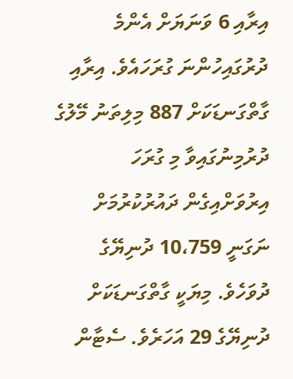އިރާއި 6 ވަނަޔަށް އެންމެ ދުރުގައިހުންނަ ގުރަހައެވެ. އިރާއި ގާތްގަނޑަކަށް 887 މިލިތަނު މޭލުގެ ދުރުމިނުގައިވާ މި ގުރަހަ އިރުވަށްއިގެން ދައުރުކުރުމަށް ނަގަނީ 10،759 ދުނިޔޭގެ ދުވަހެވެ. މިޔަކީ ގާތްގަނޑަކަށް ދުނިޔޭގެ 29 އަހަރެވެ. ސެޓާން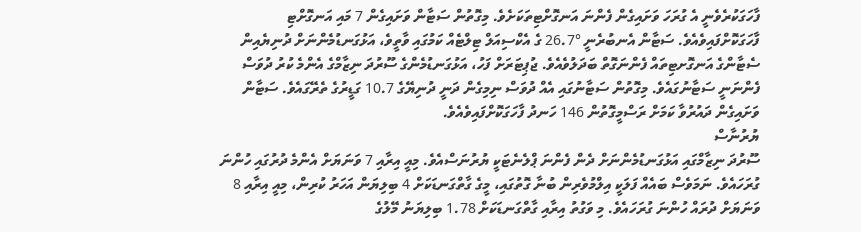ފާހަގަކުރެވެނީ އެ ގުރަހަ ވަށައިގެން ފެންނަ އަނގޮށްޓިތަކަށެވެ. މިގޮތުން ސަޓާން ވަށައިގެން 7 މައި އަނގޮށްޓި ފާހަގަކޮށްފައިވެއެވެ. ސަޓާން އެނބުރެނީ °26.7 ގެ އެކްސިއަލް ޓިލްޓެއް ކަމުގައި ވާތީވެ، އަޅުގަނޑުމެންނަށް ދުނިޔެއިން ސެޓާންގެ އަނގޮށޓިތައް ފެންނަގޮތް ބަދަލުވެއެވެ. ޖުޕިޓަރަށް ފަހު، އަޅުގަނޑުމެންގެ ސޫރުދަ ނިޒާމްގެ އެންމެ ކުރު ދުވަސް ފެންނަނީ ސަޓާނުގައެވެ. މިގޮތުން ސަޓާނުގައި އެއް ދުވަސް ނިމިގެން ދަނީ ދުނިޔޭގެ 10.7 ގަޑީރުގެ ތެރޭގައެވެ. ސަޓާން ވަށައިގެން ދައުރުވާ ކަމަށް ރަސްމީގޮތުން 146 ހަނދު ފާހަގަކޮށްފައިވެއެވެ.
ޔުރުނާސް
ސޫރުދަ ނިޒާމްގައި އަޅުގަނޑުމެންނަށް ދެން ފެންނަ ޕްލެނެޓަކީ ޔުރުނަސްއެވެ. މިއީ އިރާއި 7 ވަނަޔަށް އެންމެ ދުރުގައި ހުންނަ ގުރަހައެވެ. ނަމަވެސް ބައެއް ފަލަކީ އިލްމުވެރިން ބުނާ ގޮތުގައި، މީގެ ގާތްގަނޑަކަށް 4 ބިލިޔަން އަހަރު ކުރިން، މިއީ އިރާއި 8 ވަނަޔަށް ދުރައް ހުންނަ ގުރަހައެވެ. މި ވަގުތު އިރާއި ގާތްގަނޑަކަށް 1.78 ބިލިޔަނު މޭލުގެ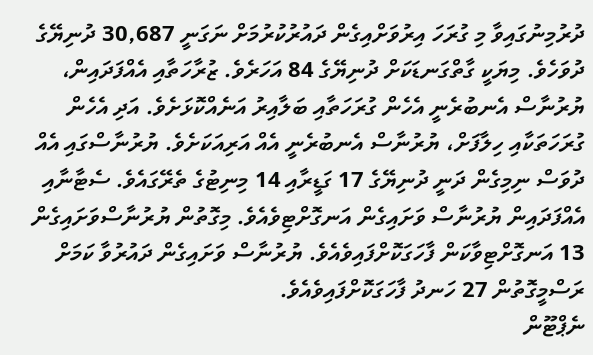ދުރުމިނުގައިވާ މި ގުރަހަ އިރުވަށްއިގެން ދައުރުކުރުމަށް ނަގަނީ 30,687 ދުނިޔޭގެ ދުވަހެވެ. މިޔަކީ ގާތްގަނޑަކަށް ދުނިޔޭގެ 84 އަހަރެވެ. ޒުރާހަތާއި އެއްފަދައިން، ޔުރުނާސް އެނބުރެނީ އެހެން ގުރަހަތާއި ބަލާއިރު އަނެއްކޮޅަށެވެ. އަދި އެހެން ގުރަހަތަކާއި ހިލާފަށް، ޔުރުނާސް އެނބުރެނީ އެއް އަރިއަކަށެވެ. ޔުރުނާސްގައި އެއް ދުވަސް ނިމިގެން ދަނީ ދުނިޔޭގެ 17 ގަޑީރާއި 14 މިނިޓުގެ ތެރޭގައެވެ. ސެޓާނާއި އެއްފަދައިން ޔުރުނާސް ވަށައިގެން އަނގޮށްޓިވެއެވެ. މިގޮތުން ޔުރުނާސްވަށައިގެން 13 އަނގޮށްޓިވާކަން ފާހަގަކޮށްފައިވެއެވެ. ޔުރުނާސް ވަށައިގެން ދައުރުވާ ކަމަށް ރަސްމީގޮތުން 27 ހަނދު ފާހަގަކޮށްފައިވެއެވެ.
ނެޕްޓޫން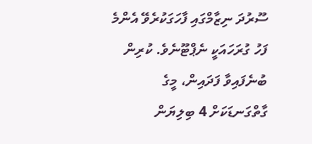ސޫރުދަ ނިޒާމްގައި ފާހަގަކުރެވޭ އެންމެ ފަހު ގުރަހައަކީ ނެޕްޓޫނެވެ. ކުރިން ބުނެފައިވާ ފަދައިން، މީގެ ގާތްގަނޑަކަށް 4 ބިލިޔަން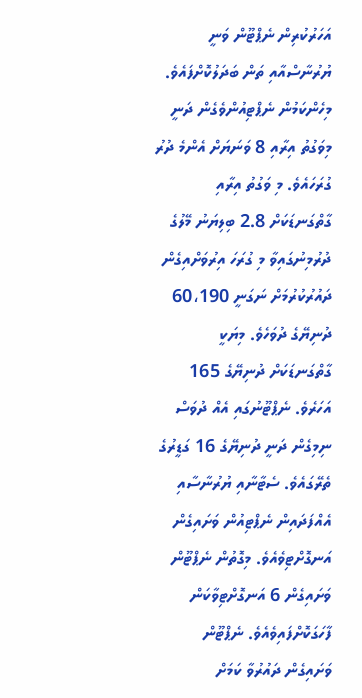އަހަރުކުރިން ނެޕްޓޫން ވަނީ ޔުރުނާސްއާއި ތަން ބަދަލުކޮށްފައެވެ. މިހެންކަމުން ނެޕްޓިއުންވެގެން ދަނީ މިވަގުތު އިރާއި 8 ވަނަޔަށް އެންމެ ދުރު ގުރަހައެވެ. މި ވަގުތު އިރާއި ގާތްގަނޑަކަށް 2.8 ބިލިޔަނު މޭލުގެ ދުރުމިނުގައިވާ މި ގުރަހަ އިރުވަށްއިގެން ދައުރުކުރުމަށް ނަގަނީ 60،190 ދުނިޔޭގެ ދުވަހެވެ. މިޔަކީ ގާތްގަނޑަކަށް ދުނިޔޭގެ 165 އަހަރެވެ. ނެޕްޓޫނުގައި އެއް ދުވަސް ނިމިގެން ދަނީ ދުނިޔޭގެ 16 ގަޑީރުގެ ތެރޭގައެވެ. ސެޓާނާއި ޔުރުނާސާއި އެއްފަދައިން ނެޕްޓިއުން ވަށައިގެން އަނގޮށްޓިވެއެވެ. މިގޮތުން ނެޕްޓޫން ވަށައިގެން 6 އަނގޮށްޓިވާކަން ފާހަގަކޮށްފައިވެއެވެ. ނެޕްޓޫން ވަށައިގެން ދައުރުވާ ކަމަށް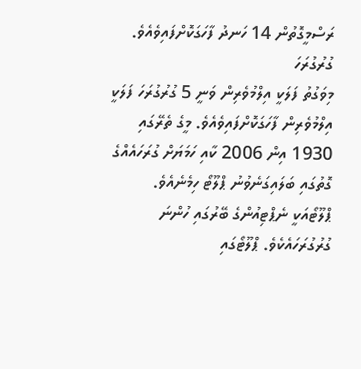ރަސްމީގޮތުން 14 ހަނދު ފާހަގަކޮށްފައިވެއެވެ.
ގުރުގުރަހަ
މިވަގުތު ފަލަކީ އިލްމުވެރިން ވަނީ 5 ގުރުގުރަހަ ފަލަކީ އިލްމުވެރިން ފާހަގަކޮށްފައިވެއެވެ. މީގެ ތެރޭގައި 1930 އިން 2006 ކާއި ހަމަޔަށް ގުރަހައެއްގެ ގޮތުގައި ބަލައިގަނެވުނު ޕްލޫޓޯ ހިމެނެއެވެ.
ޕްލޫޓޯއަކީ ނެޕްޓިއުންގެ ބޭރުގައި ހުންނަ ގުރުގުރަހައެކެވެ. ޕްލޫޓޯގައި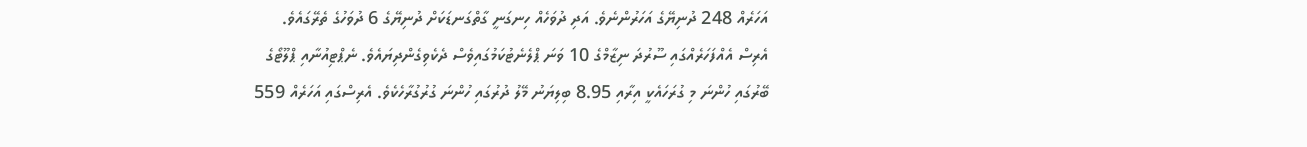އަހަރެއް 248 ދުނިޔޭގެ އަހަރުންނެވެ. އަދި ދުވަހެއް ހިނގަނީ ގާތްގަނޑަކަށް ދުނިޔޭގެ 6 ދުވަހުގެ ތެރޭގައެވެ.
އެރިސް އެއްފަހަރެއްގައި ސޫރުދަ ނިޒާމްގެ 10 ވަނަ ޕްލެނެޓުކަމުގައިވެސް ދެކެވިގެންދިޔައެވެ. ނެޕްޓިއުނާއި ޕްލޫޓޯގެ ބޭރުގައި ހުންނަ މި ގުރަހައެކީ އިރާއި 8.95 ބިލިޔަނު މޭލު ދުރުގައި ހުންނަ ގުރުގުރާހެކެވެ. އެރިސްގައި އަހަރެއް 559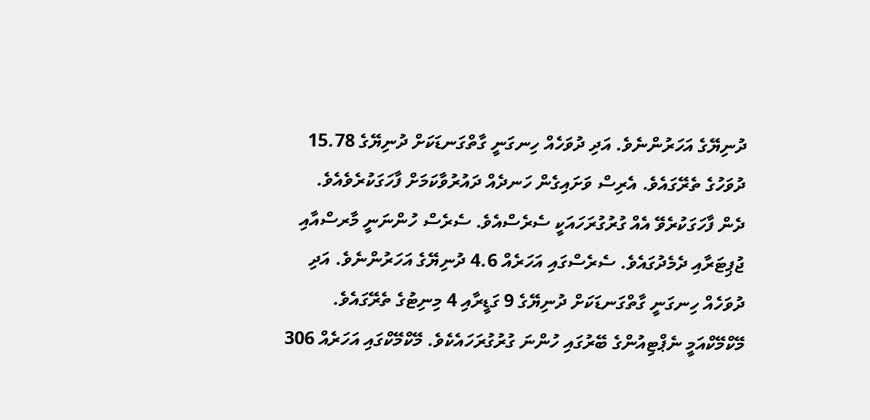ދުނިޔޭގެ އަހަރުންނެވެ. އަދި ދުވަހެއް ހިނގަނީ ގާތްގަނޑަކަށް ދުނިޔޭގެ 15.78 ދުވަހުގެ ތެރޭގައެވެ. އެރިސް ވަށައިގެން ހަނދެއް ދައުރުވާކަމަށް ފާހަގަކުރެވެއެވެ.
ދެން ފާހަގަކުރެވޭ އެއް ގުރުގުރަހައަކީ ސެރެސްއެވެ. ސެރެސް ހުންނަނީ މާރސްއާއި ޖުޕިޓަރާއި ދެމެދުގައެވެ. ސެރެސްގައި އަހަރެއް 4.6 ދުނިޔޭގެ އަހަރުންނެވެ. އަދި ދުވަހެއް ހިނގަނީ ގާތްގަނޑަކަށް ދުނިޔޭގެ 9 ގަޑީރާއި 4 މިނިޓުގެ ތެރޭގައެވެ.
މޭކްމޭކްއަމީ ނެޕްޓިއުންގެ ބޭރުގައި ހުންނަ ގުރުގުރަހައެކެވެ. މޭކްމޭކްގައި އަހަރެއް 306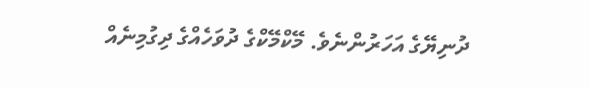ދުނިޔޭގެ އަހަރުންނެވެ. މޭކްމޭކްގެ ދުވަހެއްގެ ދިގުމިނެއް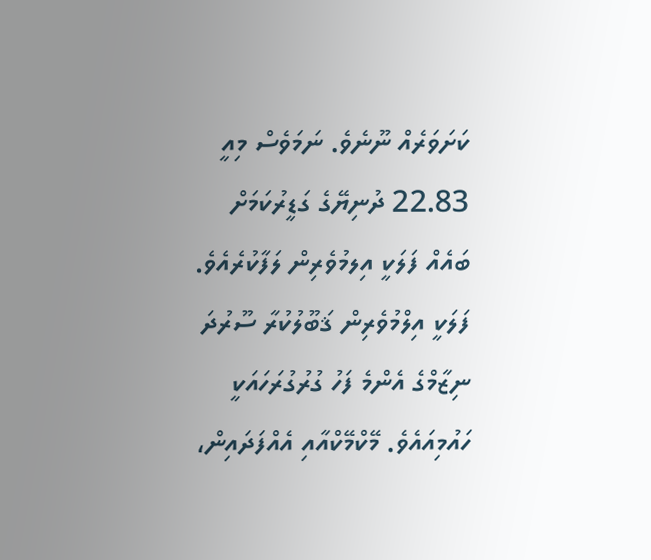ކަށަވަރެއް ނޫނެވެ. ނަމަވެސް މިއީ 22.83 ދުނިޔޭގެ ގަޑީރުކަމަށް ބައެއް ފަލަކީ އިލމުވެރިން ލަފާކުރެއެވެ.
ފަލަކީ އިލްމުވެރިން ޤަބޫލުކުރާ ސޫރުދަ ނިޒާމްގެ އެންމެ ފަހު ގުރުގުރަހައަކީ ހައުމިއައެވެ. މޭކްމޭކްއާއި އެއްފަދައިން،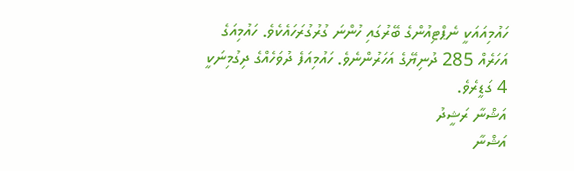ހައުމިއައަކީ ނެޕްޓިއުންގެ ބޭރުގައި ހުންނަ ގުރުގުރަހައެކެވެ. ހައުމިއަގެ އަހަރެއް 285 ދުނިޔޭގެ އަހަރުންނެވެ. ހައުމިއަފެ ދުވަހެއްގެ ދިގުމިނަކީ 4 ގަޑީރެވެ.
އަޝްނާ ރަޝީދު
އަޝްނާ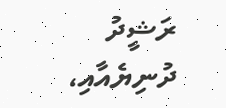ރަޝީދު
ދުނިޔެއާއި،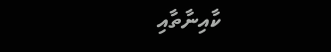ކާއިނާތާއި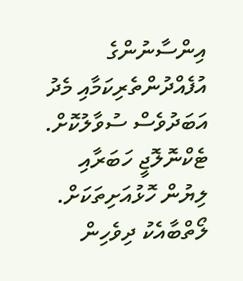އިންސާނުންގެ އުފެއްދުންތެރިކަމާއި މެދު އަބަދުވެސް ސުވާލުކޮށް.
ޓެކްނޮލޮޖީ ހަބަރާއި ލިޔުން ހޮޅުއަށިތަކަށް.
ލޯތްބާއެކު ދިވެހިން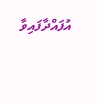އުފައްދާފައިވާ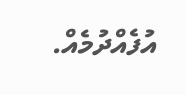އުފެއްދުމެއް.